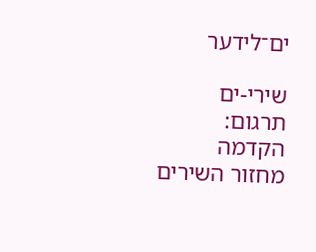ים־לידער

שירי-ים
תרגום:
הקדמה
מחזור השירים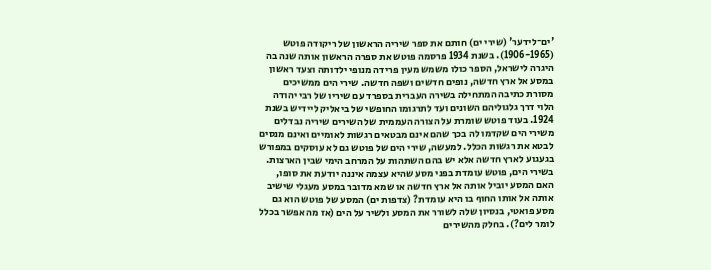'ים־לידער' (שירי ים) חותם את ספר שיריה הראשון של ריקודה פוטש (1906-1965). בשנת 1934 פרסמה פוטש את ספרה הראשון אותה שנה בה היגרה לישראל, הספר כולו משמש מעין פרידה מנופי ילדותה וצעד ראשון במסע אל ארץ חדשה, נופים חדשים ושפה חדשה. שירי הים ממשיכים מסורת כתיבה המתחילה בשירה העברית בספרד עם שיריו של רבי יהודה הלוי דרך גלגוליהם השונים ועד לתרגומו החופשי של ביאליק ליידיש בשנת 1924. בעוד פוטש שומרת על הצורה העממית של השירים שיריה נבדלים משירי הים שקדמו לה בכך שהם אינם מבטאים רגשות לאומיים ואינם מנסים לבטא את רגשות הכלל. למעשה, שירי הים של פוטש גם לא עוסקים במפורש בגעגוע לארץ חדשה אלא יש בהם השתהות על המרחב הימי שבין הארצות. בשירי הים, פוטש עומדת בפני מסע שהיא עצמה איננה יודעת את סופו, האם המסע יוביל אותה אל ארץ חדשה או שמא מדובר במסע מעגלי שישיב אותה אל אותו החוף בו היא עומדת? (צדפות ים) המסע של פוטש הוא גם מסע פואטי, בנסיון שלה לשורר את המסע ולשיר על הים (אז מה אפשר בכלל לומר לים?). בחלק מהשירים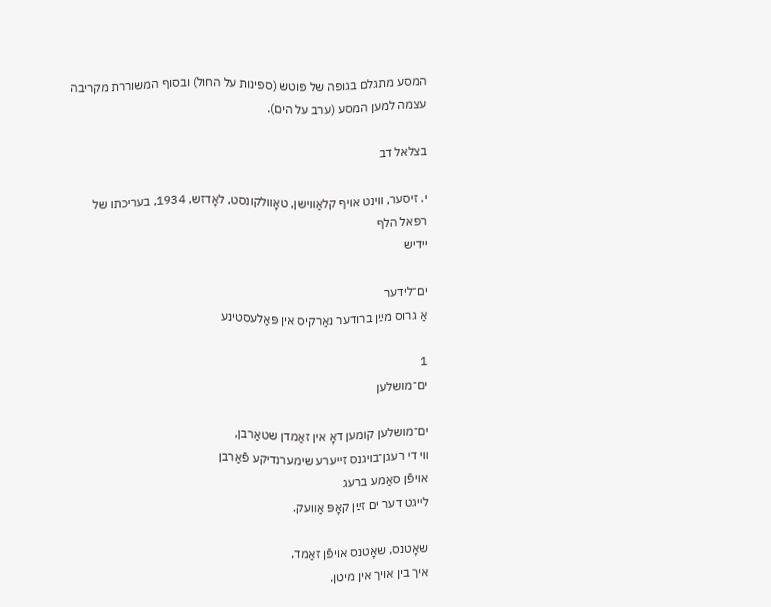המסע מתגלם בגופה של פוטש (ספינות על החול) ובסוף המשוררת מקריבה עצמה למען המסע (ערב על הים).

בצלאל דב

י. זיסער, ווינט אויף קלאַווישן, טאָוולקונסט, לאָדזש, 1934, בעריכתו של רפאל הלף
יידיש

ים־לידער
אַ גרוס מײַן ברודער נאַרקיס אין פּאַלעסטינע

1
ים־מושלען

ים־מושלען קומען דאָ אין זאַמדן שטאַרבן,
װי די רעגן־בױגנס זײערע שימערנדיקע פֿאַרבן
אױפֿן סאַמע ברעג
לײגט דער ים זײַן קאָפּ אַװעק.

שאָטנס, שאָטנס אױפֿן זאַמד,
איך בין אױך אין מיטן.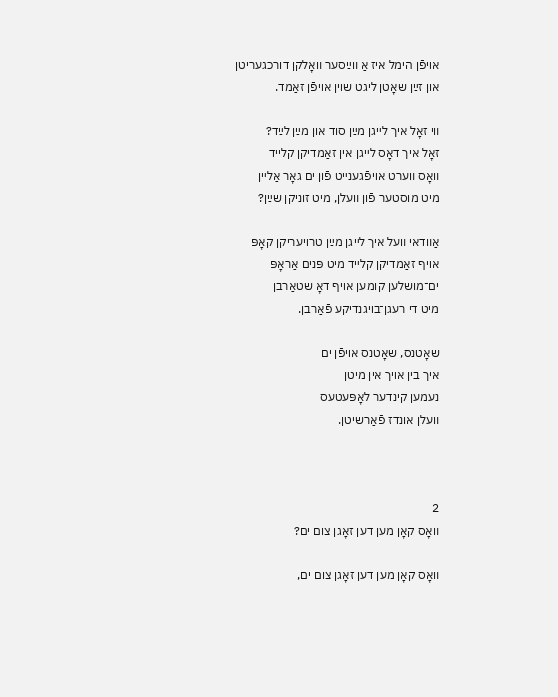אױפֿן הימל איז אַ װײַסער װאָלקן דורכגעריטן
און זײַן שאָטן ליגט שױן אױפֿן זאַמד.

װי זאָל איך לײגן מײַן סוד און מײַן לײַד?
זאָל איך דאָס לײגן אין זאַמדיקן קלייד
װאָס װערט אױפֿגענײט פֿון ים גאָר אַלײן
מיט מוסטער פֿון װעלן, מיט זוניקן שײַן?

אַװדאי װעל איך לײגן מײַן טרױעריקן קאָפּ
אױף זאַמדיקן קלײד מיט פּנים אַראָפּ
ים־מושלען קומען אױף דאָ שטאַרבן
מיט די רעגן־בױגנדיקע פֿאַרבן.

שאָטנס, שאָטנס אױפֿן ים
איך בין אױך אין מיטן
נעמען קינדער לאָפּעטעס
װעלן אונדז פֿאַרשיטן.



2
װאָס קאָן מען דען זאָגן צום ים?

װאָס קאָן מען דען זאָגן צום ים,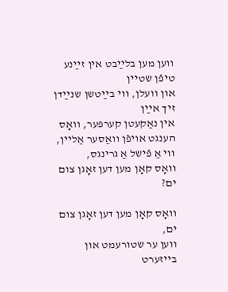װען מען בלײַבט אין זײַנע טיפֿן שטײן
און װעלן, װי בײַטשן שנײַדן זיך אײַן
אין נאַקעטן קערפּער, װאָס הענגט אױפֿן װאַסער אַלײן,
װי אַ פֿישל אַ גרינגס,
װאָס קאָן מען דען זאָגן צום ים?

װאָס קאָן מען דען זאָגן צום ים,
װען ער שטורעמט און בײזערט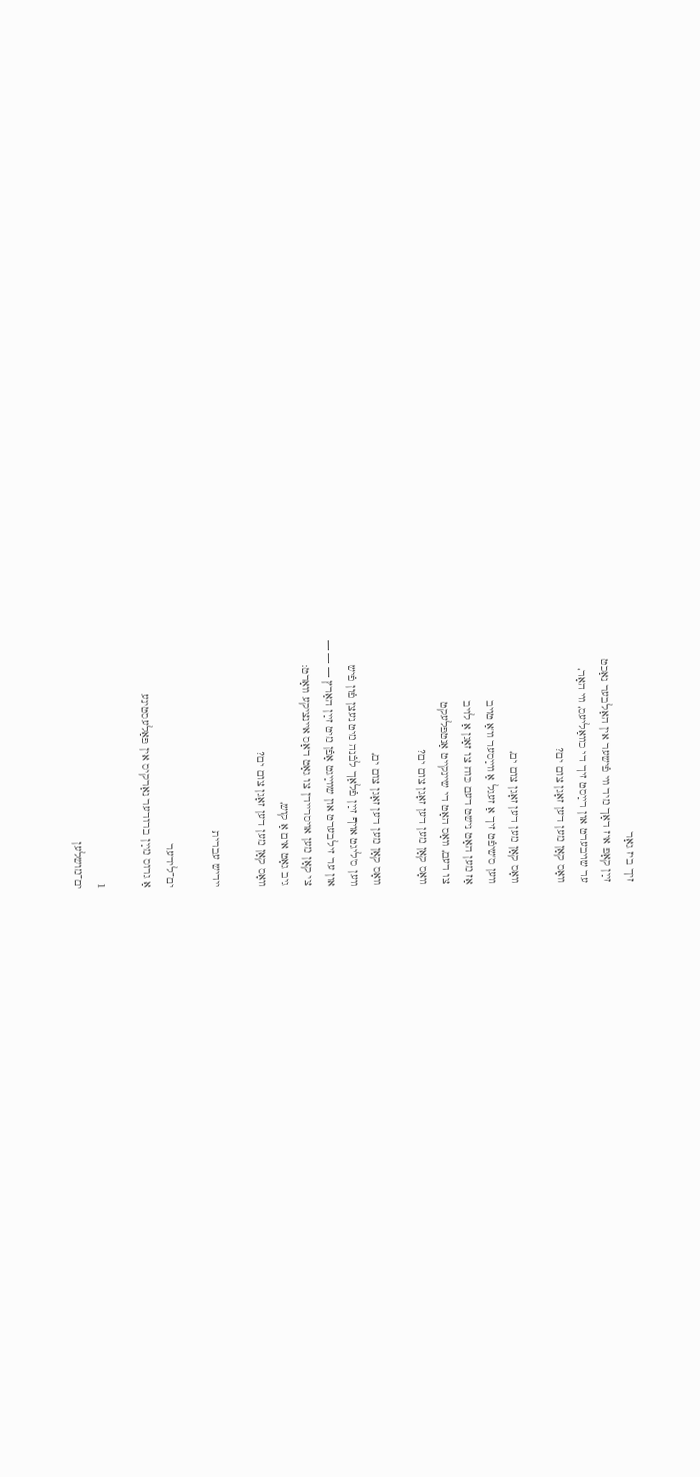זיך ביז גאָר
זײַן קאָפּ איז דאָך מיד װי פֿישער אין האַלבער נאַכט
ער שױבערט און רײַסט זיך די כװאַליעס, װי האָר,
װאָס קאָן מען דען זאָגן צום ים?

װאָס קאָן מען דען זאָגן צום ים,
װען ס'שיפֿט זיך אַ זעגל אַ װײַסער װ'אַ טױב
אַז מען האָט נישט דעם כּוח צו זאָגן אַ לױב
צו דעם, װאָס האָט די שײנקײט אַנטפּלעקט
װאָס קאָן מען דען זאָגן צום ים?

װאָס קאָן מען דען זאָגן צום ים,
װען ס'ליגט אױף זײַן פֿלאַך לבֿנה מיט נעצן פֿון פֿיש
און ער זילבערט און שװײַגט אָפֿן מיט זײַן האַרץ — — —
צי קאָן מען אױסרײדן צו גאָט דאָס אײנציקע װאָרט:
גיב גאָט אים אַ קוש,
װאָס קאָן מען דען זאָגן צום ים?

יידיש עברית

ים־לידער
אַ גרוס מײַן ברודער נאַרקיס אין פּאַלעסטינע

1
ים־מושלען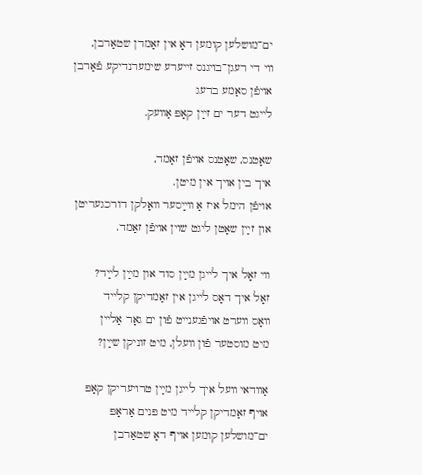ים־מושלען קומען דאָ אין זאַמדן שטאַרבן,
װי די רעגן־בױגנס זײערע שימערנדיקע פֿאַרבן
אױפֿן סאַמע ברעג
לײגט דער ים זײַן קאָפּ אַװעק.

שאָטנס, שאָטנס אױפֿן זאַמד,
איך בין אױך אין מיטן.
אױפֿן הימל איז אַ װײַסער װאָלקן דורכגעריטן
און זײַן שאָטן ליגט שױן אױפֿן זאַמד.

װי זאָל איך לײגן מײַן סוד און מײַן לײַד?
זאָל איך דאָס לײגן אין זאַמדיקן קלייד
װאָס װערט אױפֿגענײט פֿון ים גאָר אַלײן
מיט מוסטער פֿון װעלן, מיט זוניקן שײַן?

אַװדאי װעל איך לײגן מײַן טרױעריקן קאָפּ
אױף זאַמדיקן קלײד מיט פּנים אַראָפּ
ים־מושלען קומען אױף דאָ שטאַרבן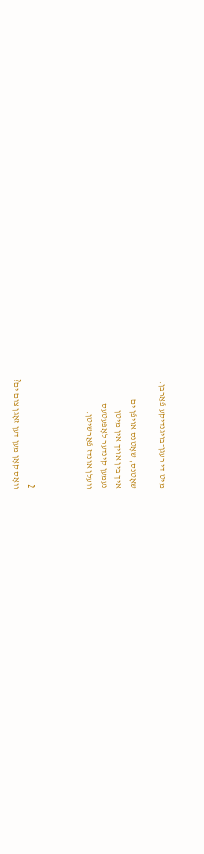מיט די רעגן־בױגנדיקע פֿאַרבן.

שאָטנס, שאָטנס אױפֿן ים
איך בין אױך אין מיטן
נעמען קינדער לאָפּעטעס
װעלן אונדז פֿאַרשיטן.



2
װאָס קאָן מען דען זאָגן צום ים?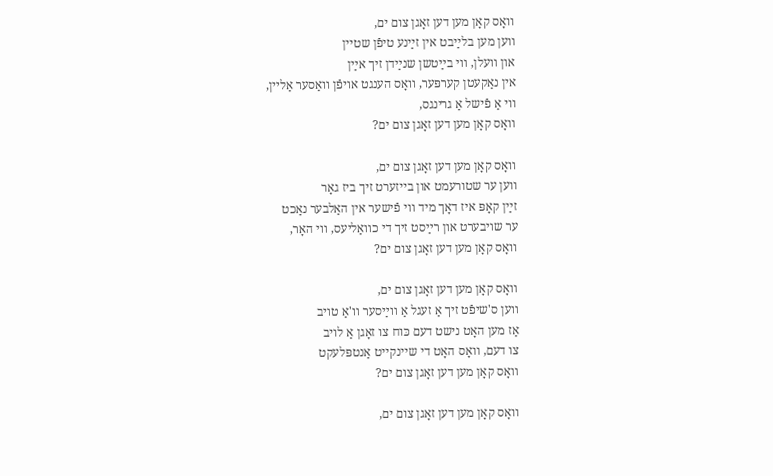װאָס קאָן מען דען זאָגן צום ים,
װען מען בלײַבט אין זײַנע טיפֿן שטײן
און װעלן, װי בײַטשן שנײַדן זיך אײַן
אין נאַקעטן קערפּער, װאָס הענגט אױפֿן װאַסער אַלײן,
װי אַ פֿישל אַ גרינגס,
װאָס קאָן מען דען זאָגן צום ים?

װאָס קאָן מען דען זאָגן צום ים,
װען ער שטורעמט און בײזערט זיך ביז גאָר
זײַן קאָפּ איז דאָך מיד װי פֿישער אין האַלבער נאַכט
ער שױבערט און רײַסט זיך די כװאַליעס, װי האָר,
װאָס קאָן מען דען זאָגן צום ים?

װאָס קאָן מען דען זאָגן צום ים,
װען ס'שיפֿט זיך אַ זעגל אַ װײַסער װ'אַ טױב
אַז מען האָט נישט דעם כּוח צו זאָגן אַ לױב
צו דעם, װאָס האָט די שײנקײט אַנטפּלעקט
װאָס קאָן מען דען זאָגן צום ים?

װאָס קאָן מען דען זאָגן צום ים,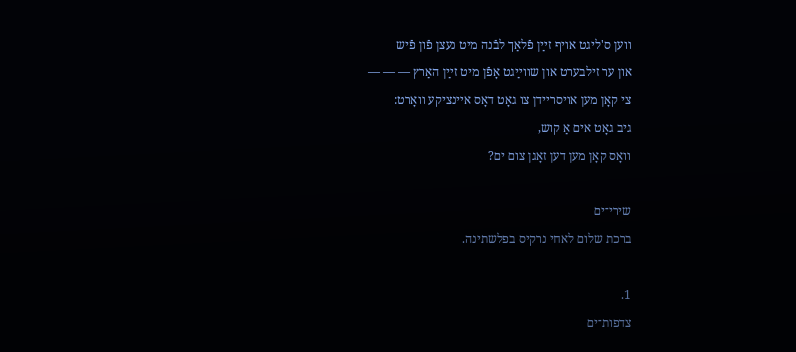װען ס'ליגט אױף זײַן פֿלאַך לבֿנה מיט נעצן פֿון פֿיש
און ער זילבערט און שװײַגט אָפֿן מיט זײַן האַרץ — — —
צי קאָן מען אױסרײדן צו גאָט דאָס אײנציקע װאָרט:
גיב גאָט אים אַ קוש,
װאָס קאָן מען דען זאָגן צום ים?

שירי־ים
ברכת שלום לאחי נרקיס בפלשתינה.

1.
צדפות־ים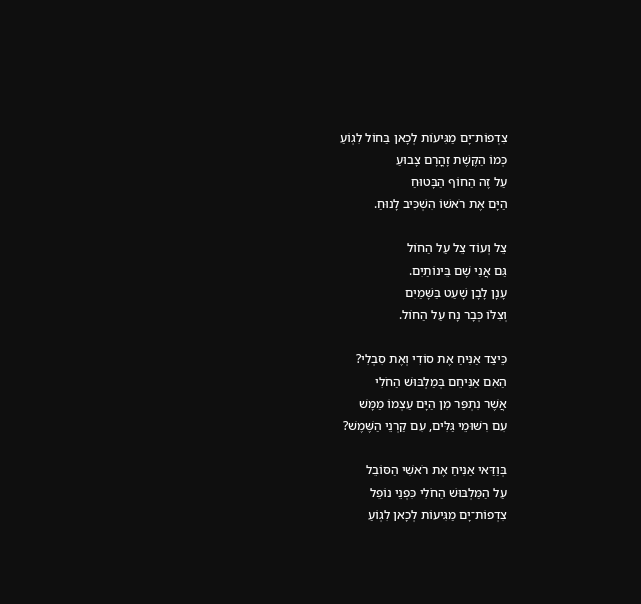צִדְפוֹת־יָם מַגִּיעוֹת לְכָאן בַּחוֹל לִגְוֹעַ
כְּמוֹ הַקֶּשֶׁת זָהֳרָם צָבוּעַ
עַל זֶה הַחוֹף הַבָּטוּחַ
הַיָּם אֶת רֹאשׁוֹ הִשְׁכִּיב לָנוּחַ.

צֵל וְעוֹד צֵל עַל הַחוֹל
גַּם אֲנִי שָׁם בֵּינוֹתַיִם.
עָנָן לָבָן שָׁעַט בַּשָּׁמַיִם
וְצִלּוֹ כְּבָר נָח עַל הַחוֹל.

כֵּיצַד אַנִּיחַ אֶת סוֹדִי וְאֶת סִבְלִי?
הַאִם אַנִּיחֵם בְּמַלְבּוּשׁ הַחֹלִי
אֲשֶׁר נִתְפַּר מִן הַיָּם עַצְמוֹ מַמָּשׁ
עִם רִשּׁוּמֵי גַּלִּים, עִם קַרְנֵי הַשֶּׁמֶשׁ?

בְּוַדַּאי אַנִּיחַ אֶת רֹאשִׁי הַסּוֹבֵל
עַל הַמַּלְבּוּשׁ הַחֹלִי כִּפְנֵי נוֹפֵל
צִדְפוֹת־יָם מַגִּיעוֹת לְכָאן לִגְוֹעַ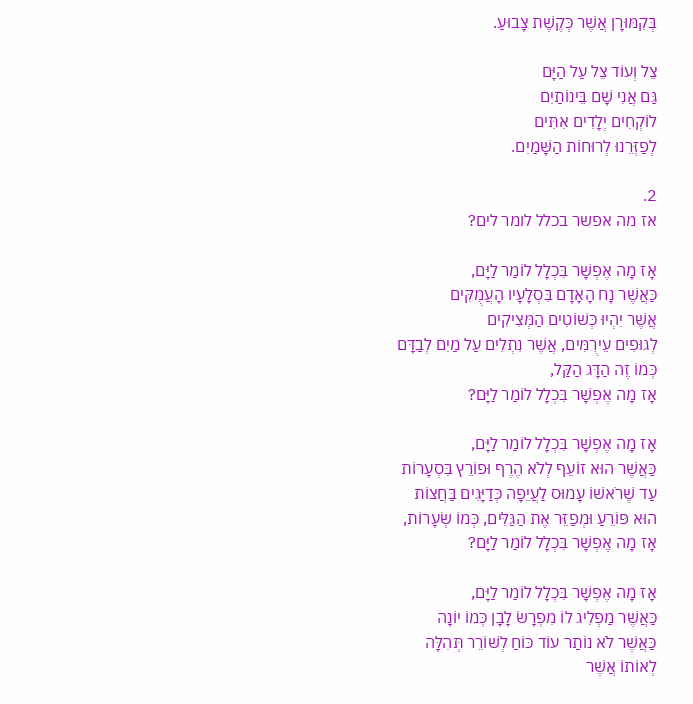בְּקִמּוּרָן אֲשֶׁר כְּקֶשֶׁת צָבוּעַ.

צֵל וְעוֹד צֵל עַל הַיָּם
גַּם אֲנִי שָׁם בֵּינוֹתַיִם
לוֹקְחִים יְלָדִים אִתִּים
לְפַזְּרֵנוּ לְרוּחוֹת הַשָּׁמַיִם.

2.
אז מה אפשר בכלל לומר לים?

אָז מָה אֶפְשָׁר בִּכְלָל לוֹמַר לַיָּם,
כַּאֲשֶׁר נָח הָאָדָם בִּסְלָעָיו הָעֲמֻקִּים
אֲשֶׁר יִהְיוּ כְּשׁוֹטִים הַמְּצִיקִים
לְגוּפִים עֵירֻמִּים, אֲשֶׁר נִתְלִים עַל מַיִם לְבַדָּם
כְּמוֹ זֶה הַדָּג הַקַּל,
אָז מָה אֶפְשָׁר בִּכְלָל לוֹמַר לַיָּם?

אָז מָה אֶפְשָׁר בִּכְלָל לוֹמַר לַיָּם,
כַּאֲשֶׁר הוּא זוֹעֵף לְלֹא הֶרֶף וּפוֹרֵץ בִּסְעָרוֹת
עַד שֶׁרֹאשׁוֹ עָמוּס לַעֲיֵפָה כְּדַיָּגִים בַּחֲצוֹת
הוּא פּוֹרֵעַ וּמְפַזֵּר אֶת הַגַּלִּים, כְּמוֹ שְׂעָרוֹת,
אָז מָה אֶפְשָׁר בִּכְלָל לוֹמַר לַיָּם?

אָז מָה אֶפְשָׁר בִּכְלָל לוֹמַר לַיָּם,
כַּאֲשֶׁר מַפְלִיג לוֹ מִפְרָשׂ לָבָן כְּמוֹ יוֹנָה
כַּאֲשֶׁר לֹא נוֹתַר עוֹד כּוֹחַ לְשׁוֹרֵר תְּהִלָּה
לְאוֹתוֹ אֲשֶׁר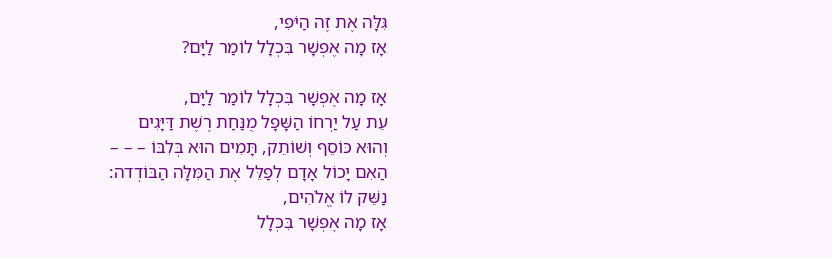גִּלָּה אֶת זֶה הַיֹּפִי,
אָז מָה אֶפְשָׁר בִּכְלָל לוֹמַר לַיָּם?

אָז מָה אֶפְשָׁר בִּכְלָל לוֹמַר לַיָּם,
עֵת עַל יַרְחוֹ הַשָּׁפָל מֻנַּחַת רֶשֶׁת דַּיָּגִים
וְהוּא כּוֹסֵף וְשׁוֹתֵק, תָּמִים הוּא בְּלִבּוֹ – – –
הַאִם יָכוֹל אָדָם לְפַלֵּל אֶת הַמִּלָּה הַבּוֹדְדה:
נַשֵּׁק לוֹ אֱלֹהִים,
אָז מָה אֶפְשָׁר בִּכְלָל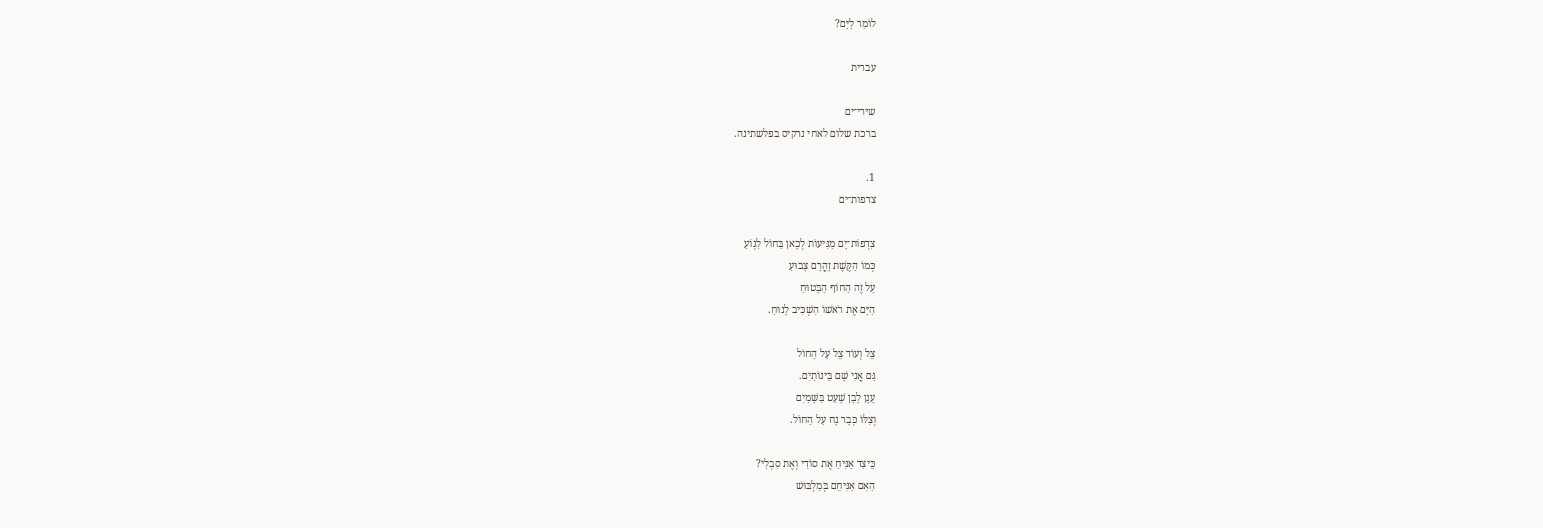לוֹמַר לַיָּם?

עברית

שירי־ים
ברכת שלום לאחי נרקיס בפלשתינה.

1.
צדפות־ים

צִדְפוֹת־יָם מַגִּיעוֹת לְכָאן בַּחוֹל לִגְוֹעַ
כְּמוֹ הַקֶּשֶׁת זָהֳרָם צָבוּעַ
עַל זֶה הַחוֹף הַבָּטוּחַ
הַיָּם אֶת רֹאשׁוֹ הִשְׁכִּיב לָנוּחַ.

צֵל וְעוֹד צֵל עַל הַחוֹל
גַּם אֲנִי שָׁם בֵּינוֹתַיִם.
עָנָן לָבָן שָׁעַט בַּשָּׁמַיִם
וְצִלּוֹ כְּבָר נָח עַל הַחוֹל.

כֵּיצַד אַנִּיחַ אֶת סוֹדִי וְאֶת סִבְלִי?
הַאִם אַנִּיחֵם בְּמַלְבּוּשׁ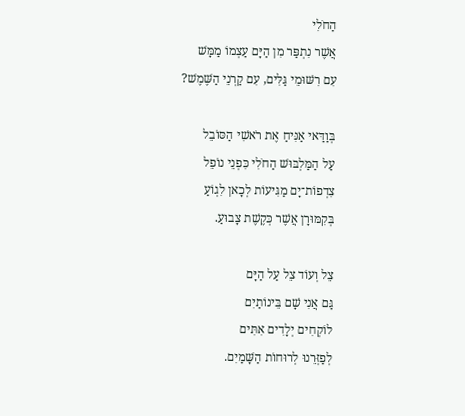הַחֹלִי
אֲשֶׁר נִתְפַּר מִן הַיָּם עַצְמוֹ מַמָּשׁ
עִם רִשּׁוּמֵי גַּלִּים, עִם קַרְנֵי הַשֶּׁמֶשׁ?

בְּוַדַּאי אַנִּיחַ אֶת רֹאשִׁי הַסּוֹבֵל
עַל הַמַּלְבּוּשׁ הַחֹלִי כִּפְנֵי נוֹפֵל
צִדְפוֹת־יָם מַגִּיעוֹת לְכָאן לִגְוֹעַ
בְּקִמּוּרָן אֲשֶׁר כְּקֶשֶׁת צָבוּעַ.

צֵל וְעוֹד צֵל עַל הַיָּם
גַּם אֲנִי שָׁם בֵּינוֹתַיִם
לוֹקְחִים יְלָדִים אִתִּים
לְפַזְּרֵנוּ לְרוּחוֹת הַשָּׁמַיִם.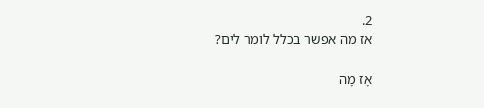2.
אז מה אפשר בכלל לומר לים?

אָז מָה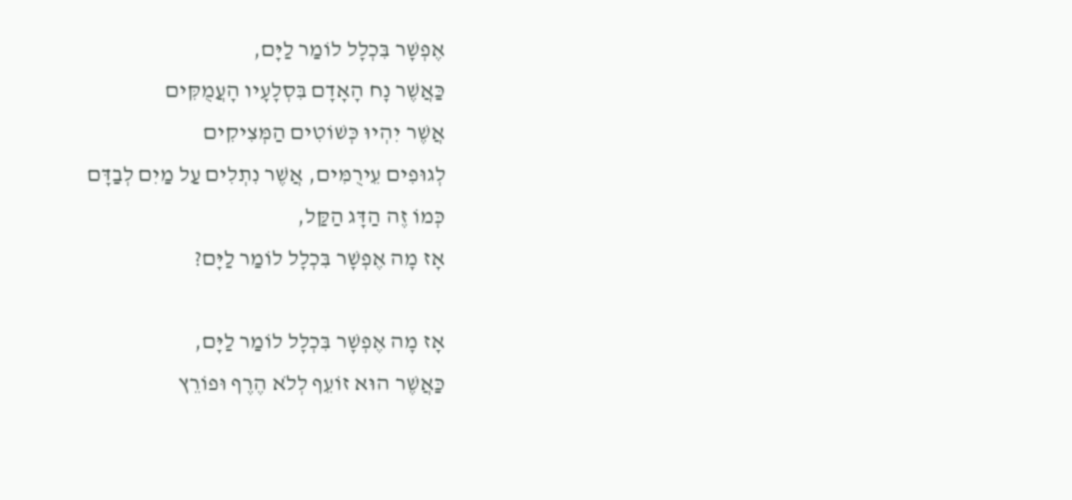אֶפְשָׁר בִּכְלָל לוֹמַר לַיָּם,
כַּאֲשֶׁר נָח הָאָדָם בִּסְלָעָיו הָעֲמֻקִּים
אֲשֶׁר יִהְיוּ כְּשׁוֹטִים הַמְּצִיקִים
לְגוּפִים עֵירֻמִּים, אֲשֶׁר נִתְלִים עַל מַיִם לְבַדָּם
כְּמוֹ זֶה הַדָּג הַקַּל,
אָז מָה אֶפְשָׁר בִּכְלָל לוֹמַר לַיָּם?

אָז מָה אֶפְשָׁר בִּכְלָל לוֹמַר לַיָּם,
כַּאֲשֶׁר הוּא זוֹעֵף לְלֹא הֶרֶף וּפוֹרֵץ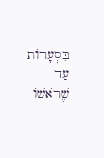בִּסְעָרוֹת
עַד שֶׁרֹאשׁוֹ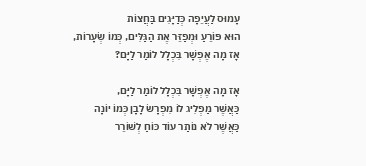עָמוּס לַעֲיֵפָה כְּדַיָּגִים בַּחֲצוֹת
הוּא פּוֹרֵעַ וּמְפַזֵּר אֶת הַגַּלִּים, כְּמוֹ שְׂעָרוֹת,
אָז מָה אֶפְשָׁר בִּכְלָל לוֹמַר לַיָּם?

אָז מָה אֶפְשָׁר בִּכְלָל לוֹמַר לַיָּם,
כַּאֲשֶׁר מַפְלִיג לוֹ מִפְרָשׂ לָבָן כְּמוֹ יוֹנָה
כַּאֲשֶׁר לֹא נוֹתַר עוֹד כּוֹחַ לְשׁוֹרֵר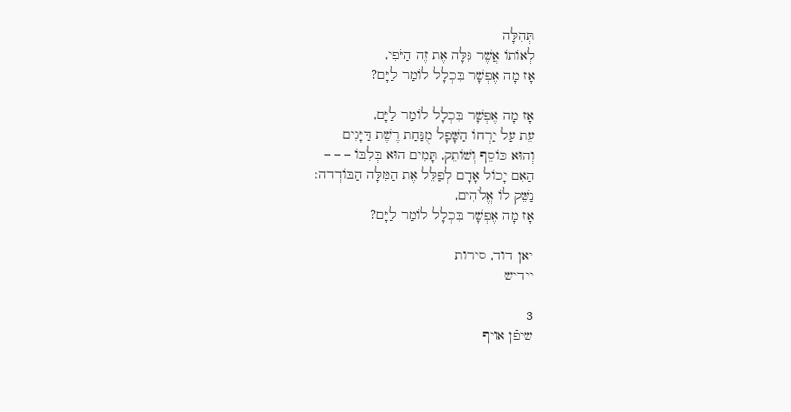תְּהִלָּה
לְאוֹתוֹ אֲשֶׁר גִּלָּה אֶת זֶה הַיֹּפִי,
אָז מָה אֶפְשָׁר בִּכְלָל לוֹמַר לַיָּם?

אָז מָה אֶפְשָׁר בִּכְלָל לוֹמַר לַיָּם,
עֵת עַל יַרְחוֹ הַשָּׁפָל מֻנַּחַת רֶשֶׁת דַּיָּגִים
וְהוּא כּוֹסֵף וְשׁוֹתֵק, תָּמִים הוּא בְּלִבּוֹ – – –
הַאִם יָכוֹל אָדָם לְפַלֵּל אֶת הַמִּלָּה הַבּוֹדְדה:
נַשֵּׁק לוֹ אֱלֹהִים,
אָז מָה אֶפְשָׁר בִּכְלָל לוֹמַר לַיָּם?

יאן דוד, סירות
יידיש

3
שיפֿן אױף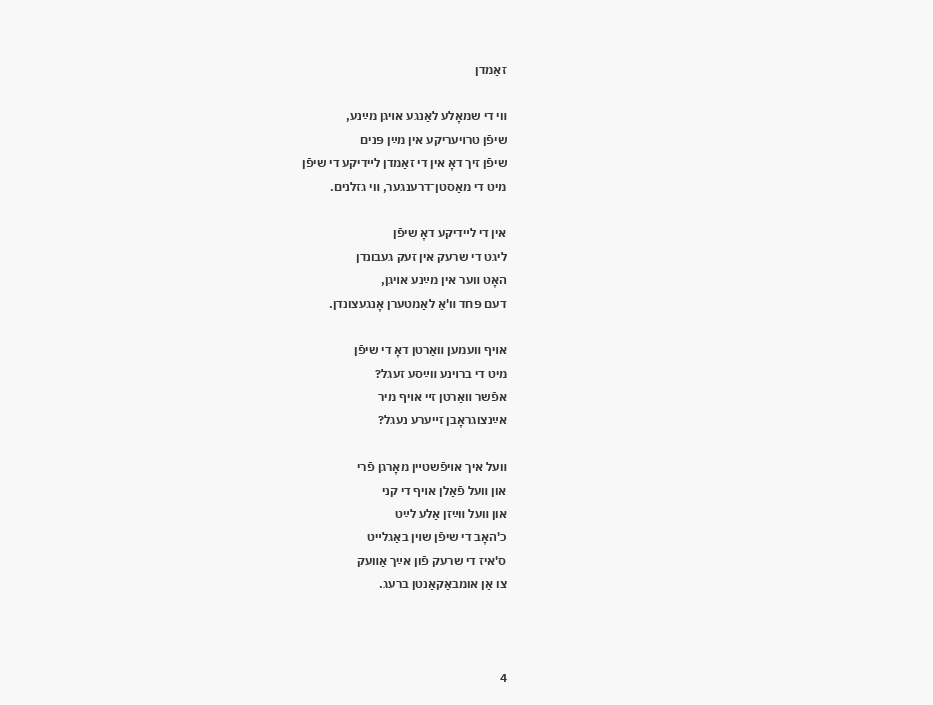זאַמדן

װי די שמאָלע לאַנגע אױגן מײַנע,
שיפֿן טרױעריקע אין מײַן פּנים
שיפֿן זיך דאָ אין די זאַמדן לײדיקע די שיפֿן
מיט די מאַסטן־דרענגער, װי גזלנים.

אין די לײדיקע דאָ שיפֿן
ליגט די שרעק אין זעק געבונדן
האָט װער אין מײַנע אױגן,
דעם פּחד װ'אַ לאַמטערן אָנגעצונדן.

אױף װעמען װאַרטן דאָ די שיפֿן
מיט די ברױנע װײַסע זעגל?
אפֿשר װאַרטן זײ אױף מיר
אײַנצוגראָבן זײערע נעגל?

װעל איך אױפֿשטײן מאָרגן פֿרי
און װעל פֿאַלן אױף די קני
און װעל װײַזן אַלע לײַט
כ'האָב די שיפֿן שױן באַגלײט
ס'איז די שרעק פֿון אײַך אַװעק
צו אַן אומבאַקאַנטן ברעג.



4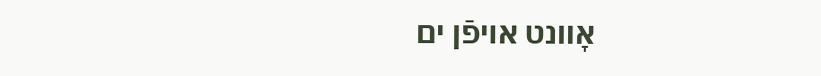אָװנט אױפֿן ים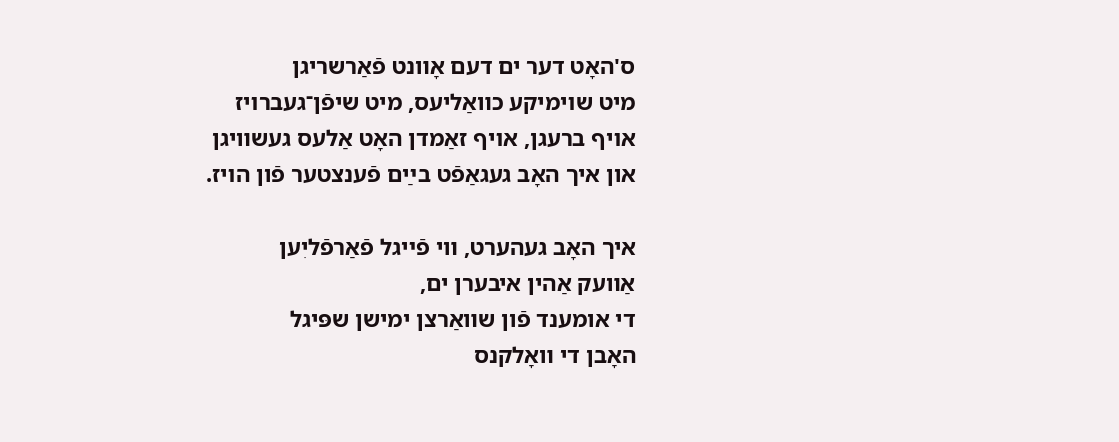ס'האָט דער ים דעם אָװנט פֿאַרשריגן
מיט שױמיקע כװאַליעס, מיט שיפֿן־געברױז
אױף ברעגן, אױף זאַמדן האָט אַלעס געשװיגן
און איך האָב געגאַפֿט בײַם פֿענצטער פֿון הױז.

איך האָב געהערט, װי פֿײגל פֿאַרפֿליִען
אַװעק אַהין איבערן ים,
די אומענד פֿון שװאַרצן ימישן שפּיגל
האָבן די װאָלקנס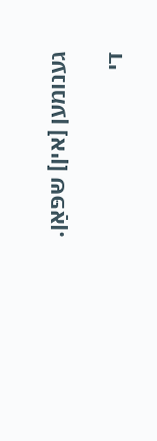גענומען [אין] שפּאַן.

די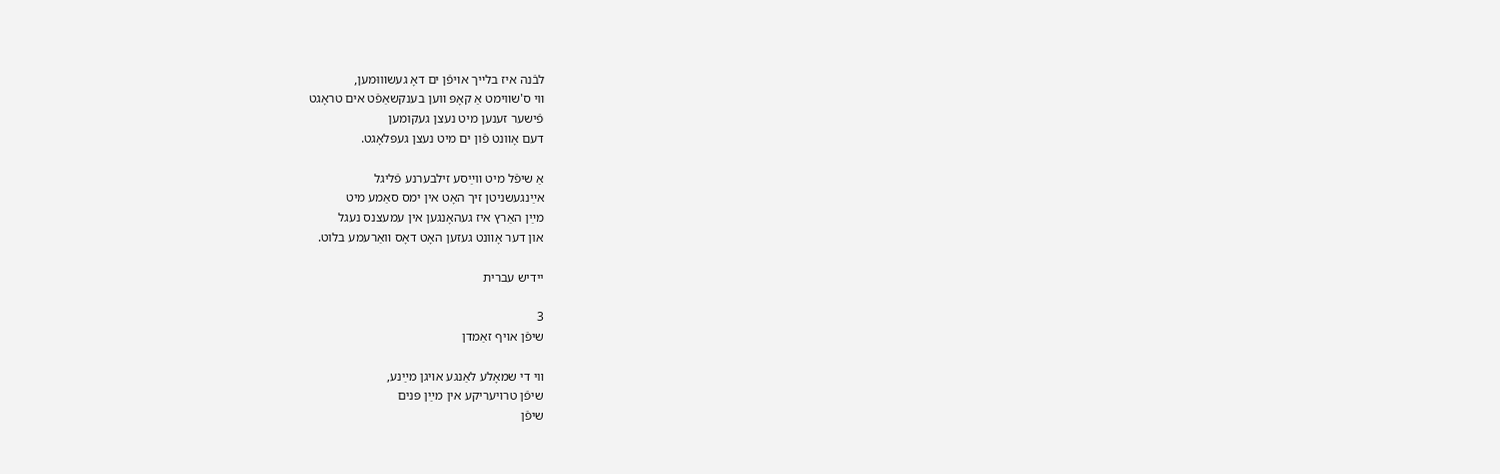לבֿנה איז בלײך אױפֿן ים דאָ געשװוּמען,
װי ס'שװימט אַ קאָפּ װען בענקשאַפֿט אים טראָגט
פֿישער זענען מיט נעצן געקומען
דעם אָװנט פֿון ים מיט נעצן געפּלאָגט.

אַ שיפֿל מיט װײַסע זילבערנע פֿליגל
אײַנגעשניטן זיך האָט אין ימס סאַמע מיט
מײַן האַרץ איז געהאָנגען אין עמעצנס נעגל
און דער אָװנט געזען האָט דאָס װאַרעמע בלוט.

יידיש עברית

3
שיפֿן אױף זאַמדן

װי די שמאָלע לאַנגע אױגן מײַנע,
שיפֿן טרױעריקע אין מײַן פּנים
שיפֿן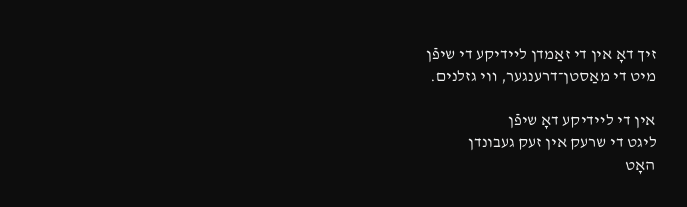זיך דאָ אין די זאַמדן לײדיקע די שיפֿן
מיט די מאַסטן־דרענגער, װי גזלנים.

אין די לײדיקע דאָ שיפֿן
ליגט די שרעק אין זעק געבונדן
האָט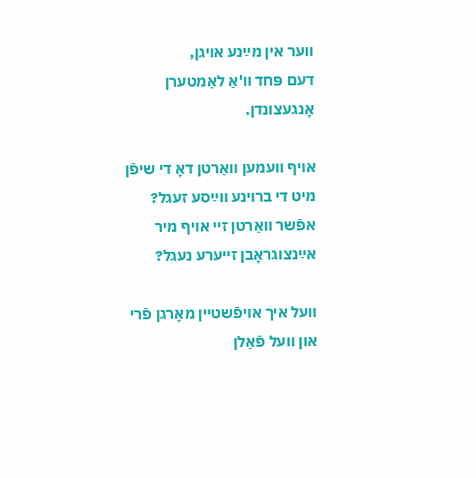װער אין מײַנע אױגן,
דעם פּחד װ'אַ לאַמטערן אָנגעצונדן.

אױף װעמען װאַרטן דאָ די שיפֿן
מיט די ברױנע װײַסע זעגל?
אפֿשר װאַרטן זײ אױף מיר
אײַנצוגראָבן זײערע נעגל?

װעל איך אױפֿשטײן מאָרגן פֿרי
און װעל פֿאַלן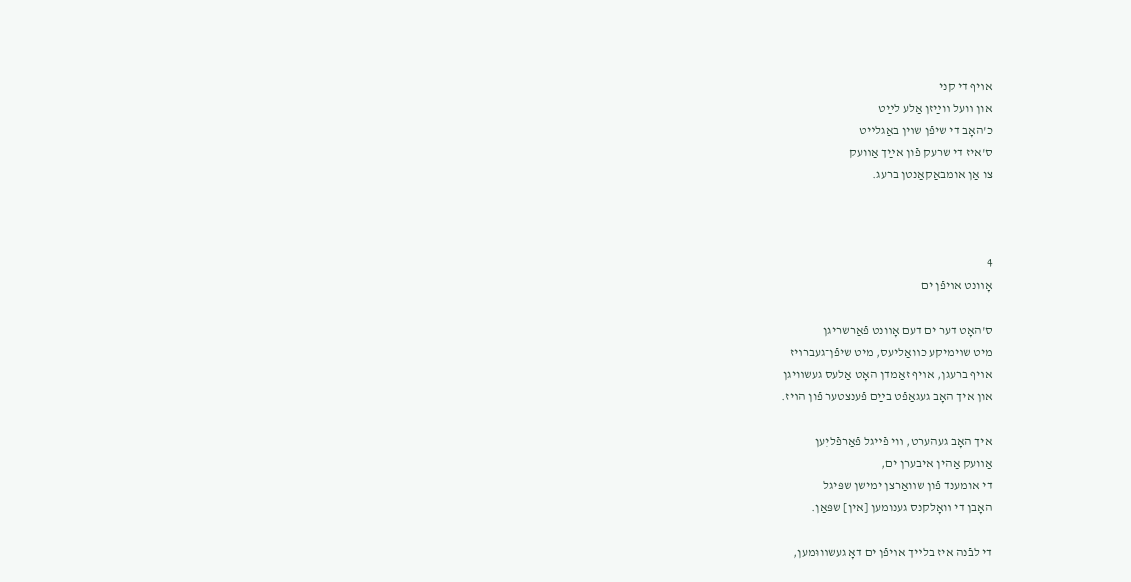אױף די קני
און װעל װײַזן אַלע לײַט
כ'האָב די שיפֿן שױן באַגלײט
ס'איז די שרעק פֿון אײַך אַװעק
צו אַן אומבאַקאַנטן ברעג.



4
אָװנט אױפֿן ים

ס'האָט דער ים דעם אָװנט פֿאַרשריגן
מיט שױמיקע כװאַליעס, מיט שיפֿן־געברױז
אױף ברעגן, אױף זאַמדן האָט אַלעס געשװיגן
און איך האָב געגאַפֿט בײַם פֿענצטער פֿון הױז.

איך האָב געהערט, װי פֿײגל פֿאַרפֿליִען
אַװעק אַהין איבערן ים,
די אומענד פֿון שװאַרצן ימישן שפּיגל
האָבן די װאָלקנס גענומען [אין] שפּאַן.

די לבֿנה איז בלײך אױפֿן ים דאָ געשװוּמען,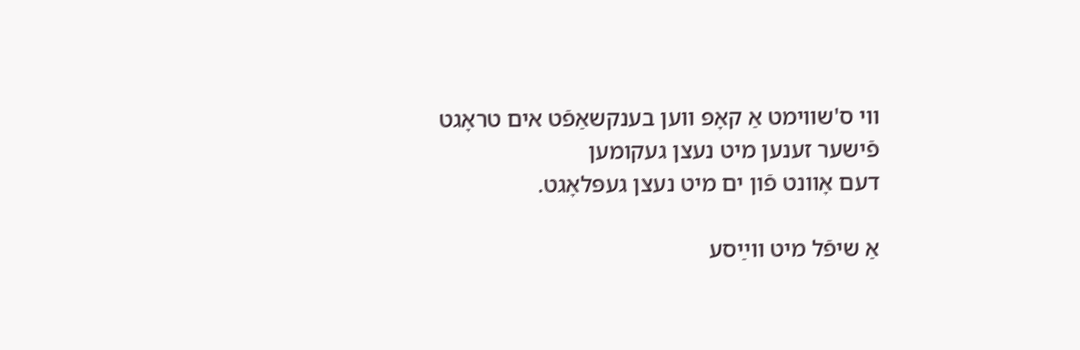װי ס'שװימט אַ קאָפּ װען בענקשאַפֿט אים טראָגט
פֿישער זענען מיט נעצן געקומען
דעם אָװנט פֿון ים מיט נעצן געפּלאָגט.

אַ שיפֿל מיט װײַסע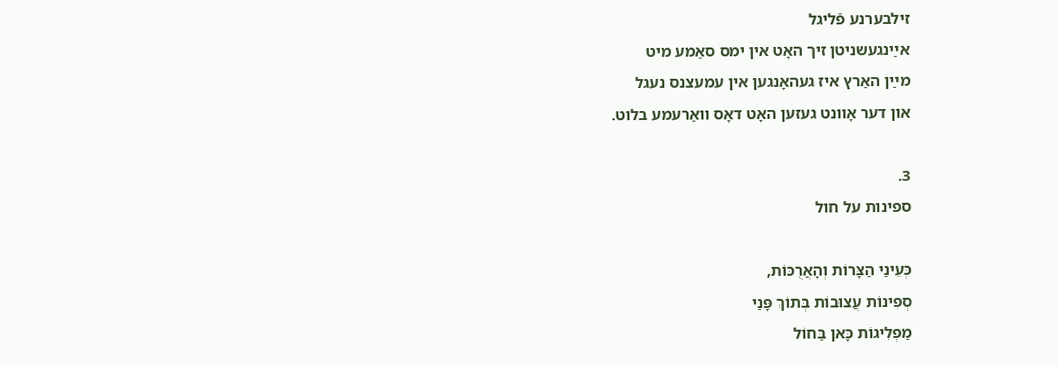זילבערנע פֿליגל
אײַנגעשניטן זיך האָט אין ימס סאַמע מיט
מײַן האַרץ איז געהאָנגען אין עמעצנס נעגל
און דער אָװנט געזען האָט דאָס װאַרעמע בלוט.

3.
ספינות על חול

כְּעֵינַי הַצָּרוֹת וְהָאֲרֻכּוֹת,
סְפִינוֹת עֲצוּבוֹת בְּתוֹךְ פָּנַי
מַפְלִיגוֹת כָּאן בַּחוֹל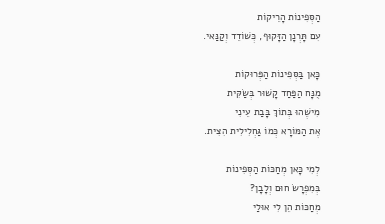הַסְּפִינוֹת הָרֵיקוֹת
עִם תָּרְנָן הַזָּקוּף, כְּשׁוֹדֵד וְקַנַּאי.

כָּאן בַּסְּפִינוֹת הַפְּרוּקוֹת
מֻנָּח הַפַּחַד קָשׁוּר בְּשַׂקִּית
מִישֶׁהוּ בְּתוֹךְ בָּבַת עֵינִי
אֶת הַמּוֹרָא כְּמוֹ גַּחְלִילִית הִצִּית.

לְמִי כָּאן מְחַכּוֹת הַסְּפִינוֹת
בְּמִפְרָשׂ חוּם וְלָבָן?
מְחַכּוֹת הֵן לִי אוּלַי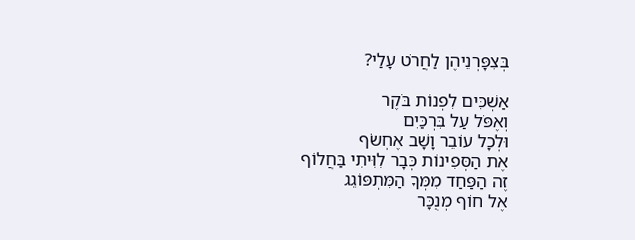בְּצִפָּרְנֵיהֶן לַחֲרֹט עָלַי?

אַשְׁכִּים לִפְנוֹת בֹּקֶר
וְאֶפֹּל עַל בִּרְכַּיִם
וּלְכָל עוֹבֵר וָשָׁב אֶחְשֹׂף
אֶת הַסְּפִינוֹת כְּבָר לִוִּיתִי בַּחֲלוֹף
זֶה הַפַּחַד מִמְּךָ הַמִּתְפּוֹגֵג
אֶל חוֹף מְנֻכָּר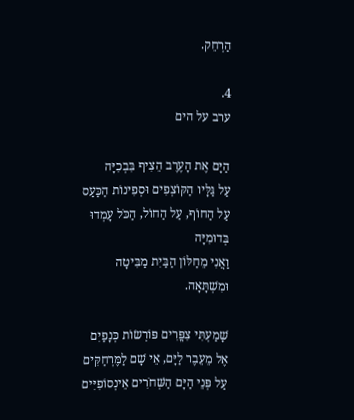הַרְחֵק.

4.
ערב על הים

הַיָּם אֶת הָעֶרֶב הֵצִיף בִּבְכִיָּה
עַל גַּלָּיו הַקּוֹצְפִים וּסְפִינוֹת הַכַּעַס
עַל הַחוֹף, עַל הַחוֹל, הַכֹּל עָמְדוּ בְּדוּמִיָּה
וַאֲנִי מֵחַלּוֹן הַבַּיִת מַבִּיטָה וּמִשְׁתָּאָה.

שָׁמַעְתִּי צִפֳּרִים פּוֹרְשׂוֹת כְּנָפַיִם
אֶל מֵעֵבֶר לַיָּם, אֵי שָׁם לַמֶּרְחַקִּים
עַל פְּנֵי הַיָּם הַשְּׁחֹרִים אֵינְסוֹפִיִּים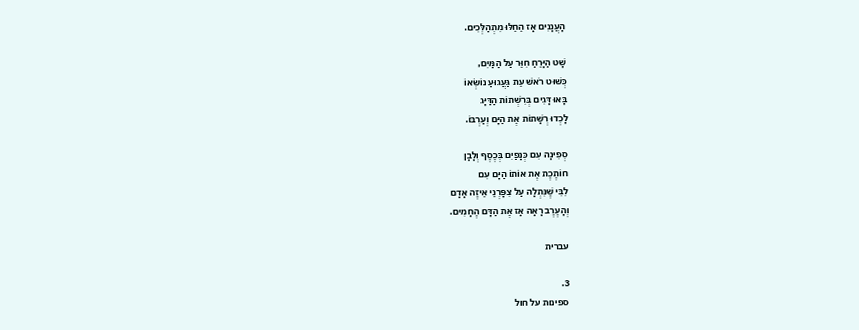הָעֲנָנִים אָז הֵחֵלּוּ מִתְהַלְּכִים.

שָׁט הַיָּרֵחַ חִוֵּר עַל הַמַּיִם,
כְּשׁוּט רֹאשׁ עֵת גַּעֲגוּעַ נוֹשְׂאוֹ
בָּאוּ דָּגִים בְּרִשְׁתוֹת הַדַּיָּג
לָכְדוּ רְשָׁתוֹת אֶת הַיָּם וְעַרְבּוֹ.

סְפִינָה עִם כְּנָפַיִם בְּכֶסֶף וְלָבָן
חוֹתֶכֶת אֶת אוֹתוֹ הַיָּם עִם
לִבִּי שֶׁנִּתְלָה עַל צִפָּרְנֵי אֵיזֶה אָדָם
וְהָעֶרֶב רָאָה אָז אֶת הַדָּם הֶחָמִים.

עברית

3.
ספינות על חול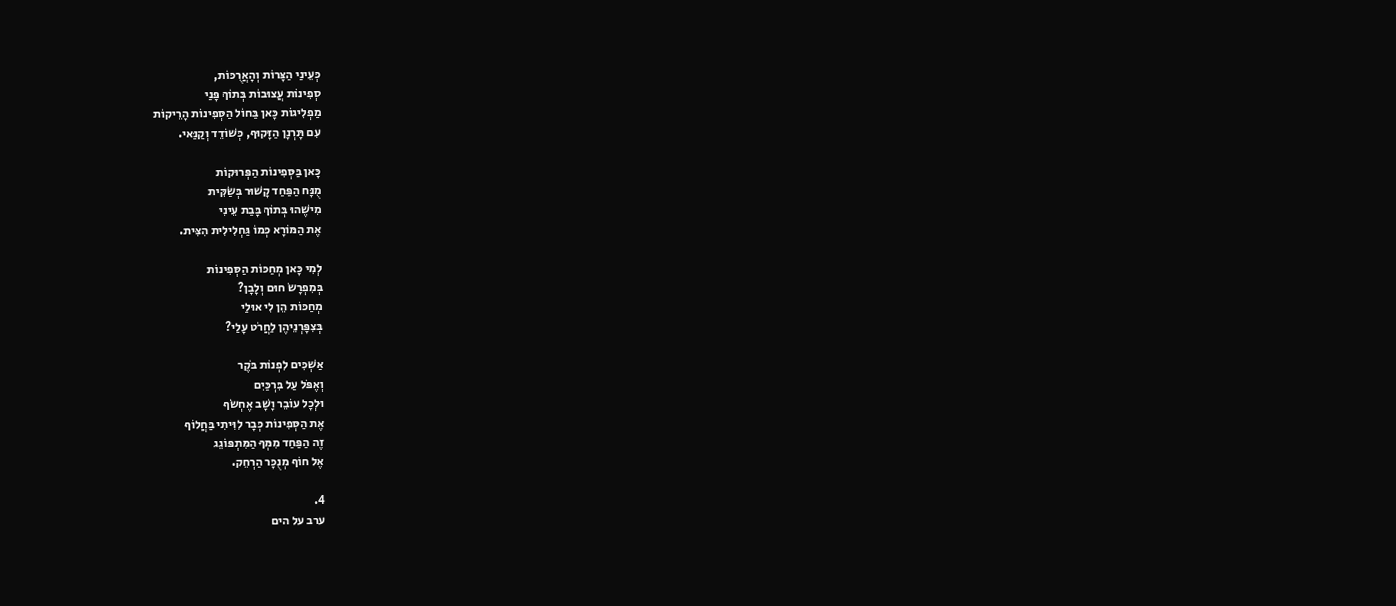כְּעֵינַי הַצָּרוֹת וְהָאֲרֻכּוֹת,
סְפִינוֹת עֲצוּבוֹת בְּתוֹךְ פָּנַי
מַפְלִיגוֹת כָּאן בַּחוֹל הַסְּפִינוֹת הָרֵיקוֹת
עִם תָּרְנָן הַזָּקוּף, כְּשׁוֹדֵד וְקַנַּאי.

כָּאן בַּסְּפִינוֹת הַפְּרוּקוֹת
מֻנָּח הַפַּחַד קָשׁוּר בְּשַׂקִּית
מִישֶׁהוּ בְּתוֹךְ בָּבַת עֵינִי
אֶת הַמּוֹרָא כְּמוֹ גַּחְלִילִית הִצִּית.

לְמִי כָּאן מְחַכּוֹת הַסְּפִינוֹת
בְּמִפְרָשׂ חוּם וְלָבָן?
מְחַכּוֹת הֵן לִי אוּלַי
בְּצִפָּרְנֵיהֶן לַחֲרֹט עָלַי?

אַשְׁכִּים לִפְנוֹת בֹּקֶר
וְאֶפֹּל עַל בִּרְכַּיִם
וּלְכָל עוֹבֵר וָשָׁב אֶחְשֹׂף
אֶת הַסְּפִינוֹת כְּבָר לִוִּיתִי בַּחֲלוֹף
זֶה הַפַּחַד מִמְּךָ הַמִּתְפּוֹגֵג
אֶל חוֹף מְנֻכָּר הַרְחֵק.

4.
ערב על הים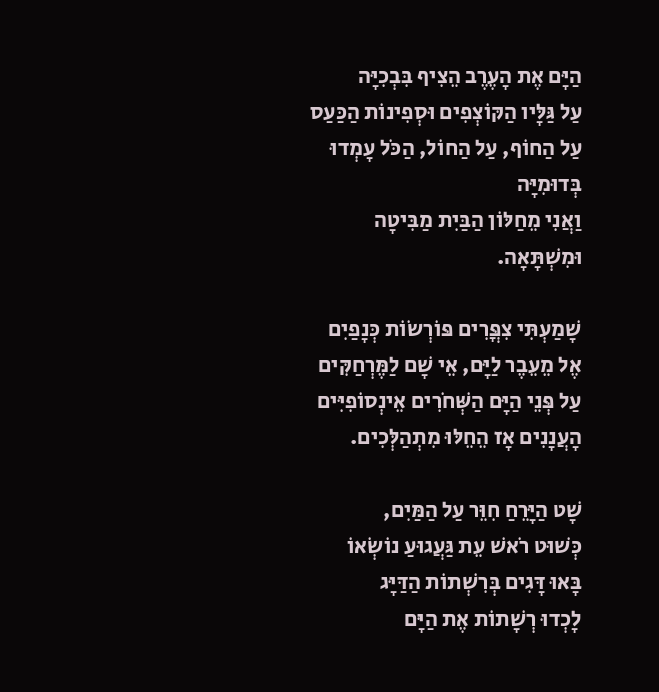הַיָּם אֶת הָעֶרֶב הֵצִיף בִּבְכִיָּה
עַל גַּלָּיו הַקּוֹצְפִים וּסְפִינוֹת הַכַּעַס
עַל הַחוֹף, עַל הַחוֹל, הַכֹּל עָמְדוּ בְּדוּמִיָּה
וַאֲנִי מֵחַלּוֹן הַבַּיִת מַבִּיטָה וּמִשְׁתָּאָה.

שָׁמַעְתִּי צִפֳּרִים פּוֹרְשׂוֹת כְּנָפַיִם
אֶל מֵעֵבֶר לַיָּם, אֵי שָׁם לַמֶּרְחַקִּים
עַל פְּנֵי הַיָּם הַשְּׁחֹרִים אֵינְסוֹפִיִּים
הָעֲנָנִים אָז הֵחֵלּוּ מִתְהַלְּכִים.

שָׁט הַיָּרֵחַ חִוֵּר עַל הַמַּיִם,
כְּשׁוּט רֹאשׁ עֵת גַּעֲגוּעַ נוֹשְׂאוֹ
בָּאוּ דָּגִים בְּרִשְׁתוֹת הַדַּיָּג
לָכְדוּ רְשָׁתוֹת אֶת הַיָּם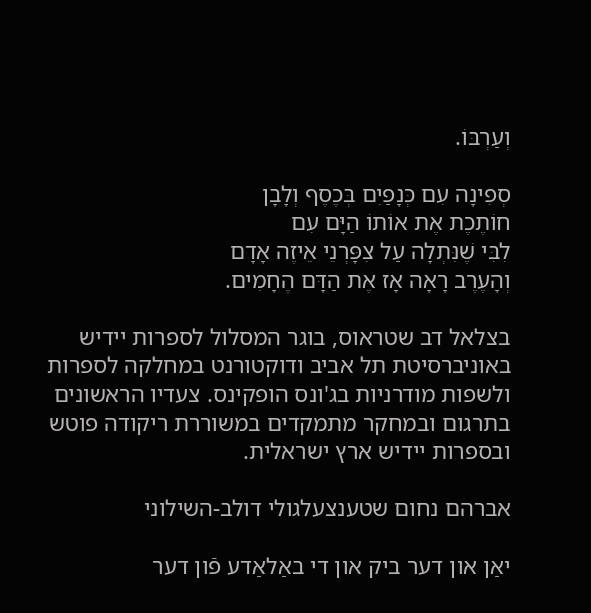וְעַרְבּוֹ.

סְפִינָה עִם כְּנָפַיִם בְּכֶסֶף וְלָבָן
חוֹתֶכֶת אֶת אוֹתוֹ הַיָּם עִם
לִבִּי שֶׁנִּתְלָה עַל צִפָּרְנֵי אֵיזֶה אָדָם
וְהָעֶרֶב רָאָה אָז אֶת הַדָּם הֶחָמִים.

בצלאל דב שטראוס, בוגר המסלול לספרות יידיש באוניברסיטת תל אביב ודוקטורנט במחלקה לספרות ולשפות מודרניות בג'ונס הופקינס. צעדיו הראשונים בתרגום ובמחקר מתמקדים במשוררת ריקודה פוטש ובספרות יידיש ארץ ישראלית.

אברהם נחום שטענצעלגולי דולב-השילוני

יאַן און דער ביק און די באַלאַדע פֿון דער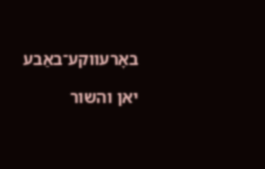באָרעווקע־באַבע

יאן והשור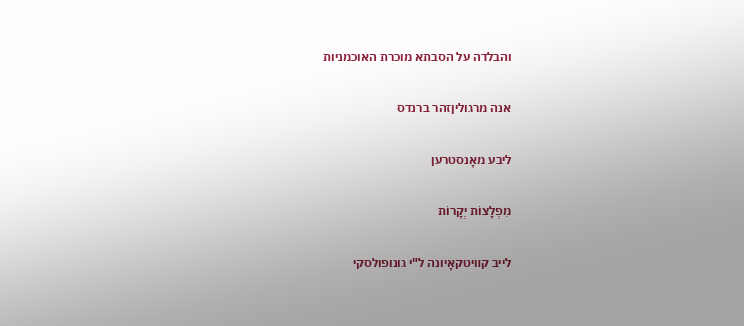והבלדה על הסבתא מוכרת האוכמניות

אנה מרגוליןזהר ברנדס

ליבע מאָנסטרען

מִפְלָצוֹת יְקָרוֹת

לייב קװיטקאָיונה ל"י גונופולסקי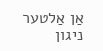אַן אַלטער ניגון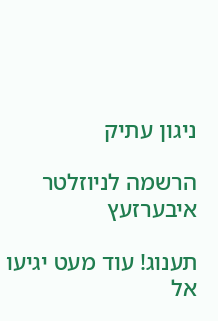ניגון עתיק

הרשמה לניוזלטר איבערזעץ

תענוג! עוד מעט יגיעו אל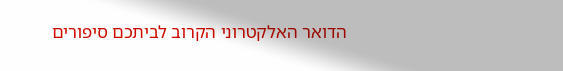הדואר האלקטרוני הקרוב לביתכם סיפורים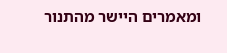ומאמרים היישר מהתנור